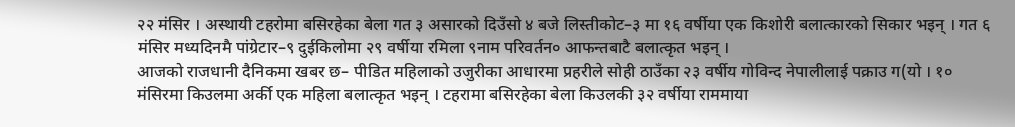२२ मंसिर । अस्थायी टहरोमा बसिरहेका बेला गत ३ असारको दिउँसो ४ बजे लिस्तीकोट–३ मा १६ वर्षीया एक किशोरी बलात्कारको सिकार भइन् । गत ६ मंसिर मध्यदिनमै पांग्रेटार–९ दुईकिलोमा २९ वर्षीया रमिला ९नाम परिवर्तन० आफन्तबाटै बलात्कृत भइन् ।
आजको राजधानी दैनिकमा खबर छ– पीडित महिलाको उजुरीका आधारमा प्रहरीले सोही ठाउँका २३ वर्षीय गोविन्द नेपालीलाई पक्राउ ग(यो । १० मंसिरमा किउलमा अर्की एक महिला बलात्कृत भइन् । टहरामा बसिरहेका बेला किउलकी ३२ वर्षीया राममाया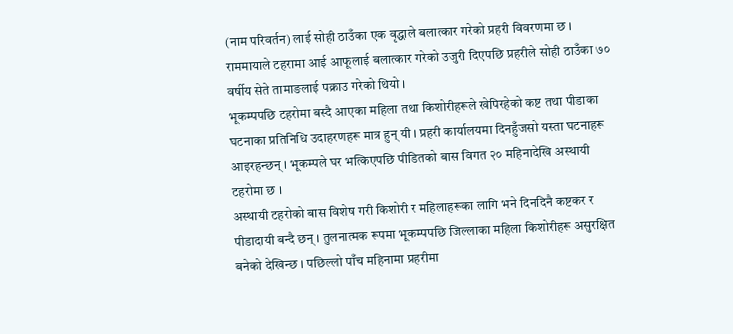(नाम परिवर्तन) लाई सोही ठाउँका एक वृद्धाले बलात्कार गरेको प्रहरी विवरणमा छ । राममायाले टहरामा आई आफूलाई बलात्कार गरेको उजुरी दिएपछि प्रहरीले सोही ठाउँका ७० वर्षीय सेते तामाङलाई पक्राउ गरेको थियो ।
भूकम्पपछि टहरोमा बस्दै आएका महिला तथा किशोरीहरूले खेपिरहेको कष्ट तथा पीडाका घटनाका प्रतिनिधि उदाहरणहरू मात्र हुन् यी । प्रहरी कार्यालयमा दिनहुँजसो यस्ता घटनाहरू आइरहन्छन् । भूकम्पले घर भत्किएपछि पीडितको बास विगत २० महिनादेखि अस्थायी टहरोमा छ ।
अस्थायी टहरोको बास विशेष गरी किशोरी र महिलाहरूका लागि भने दिनदिनै कष्टकर र पीडादायी बन्दै छन् । तुलनात्मक रूपमा भूकम्पपछि जिल्लाका महिला किशोरीहरू असुरक्षित बनेको देखिन्छ । पछिल्लो पाँच महिनामा प्रहरीमा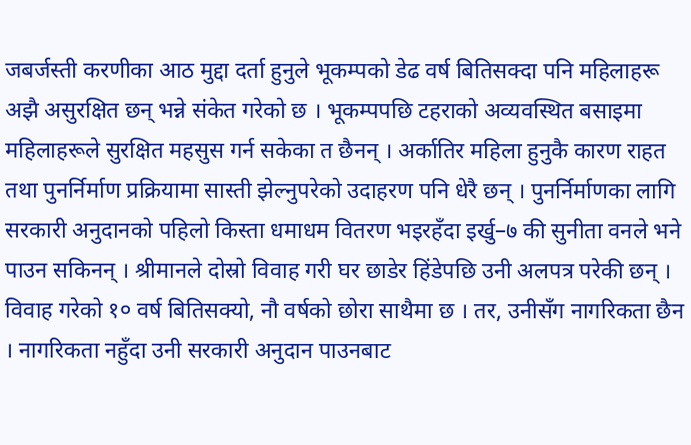जबर्जस्ती करणीका आठ मुद्दा दर्ता हुनुले भूकम्पको डेढ वर्ष बितिसक्दा पनि महिलाहरू अझै असुरक्षित छन् भन्ने संकेत गरेको छ । भूकम्पपछि टहराको अव्यवस्थित बसाइमा महिलाहरूले सुरक्षित महसुस गर्न सकेका त छैनन् । अर्कातिर महिला हुनुकै कारण राहत तथा पुनर्निर्माण प्रक्रियामा सास्ती झेल्नुपरेको उदाहरण पनि धेरै छन् । पुनर्निर्माणका लागि सरकारी अनुदानको पहिलो किस्ता धमाधम वितरण भइरहँदा इर्खु–७ की सुनीता वनले भने पाउन सकिनन् । श्रीमानले दोस्रो विवाह गरी घर छाडेर हिंडेपछि उनी अलपत्र परेकी छन् ।
विवाह गरेको १० वर्ष बितिसक्यो, नौ वर्षको छोरा साथैमा छ । तर, उनीसँग नागरिकता छैन । नागरिकता नहुँदा उनी सरकारी अनुदान पाउनबाट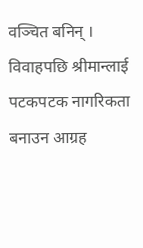वञ्चित बनिन् । विवाहपछि श्रीमान्लाई पटकपटक नागरिकता बनाउन आग्रह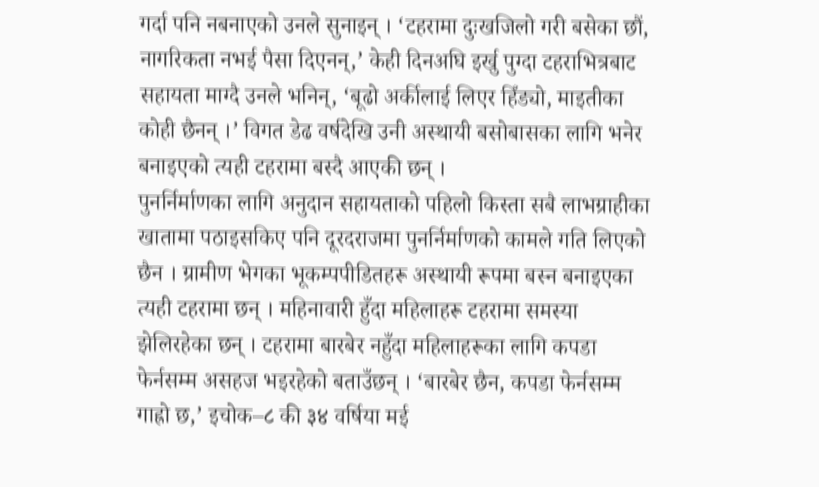गर्दा पनि नबनाएको उनले सुनाइन् । ‘टहरामा दुःखजिलो गरी बसेका छौं, नागरिकता नभई पैसा दिएनन्,’ केही दिनअघि इर्खु पुग्दा टहराभित्रबाट सहायता माग्दै उनले भनिन्, ‘बूढो अर्कीलाई लिएर हिँड्यो, माइतीका कोही छैनन् ।’ विगत डेढ वर्षदेखि उनी अस्थायी बसोबासका लागि भनेर बनाइएको त्यही टहरामा बस्दै आएकी छन् ।
पुनर्निर्माणका लागि अनुदान सहायताको पहिलो किस्ता सबै लाभग्राहीका खातामा पठाइसकिए पनि दूरदराजमा पुनर्निर्माणको कामले गति लिएको छैन । ग्रामीण भेगका भूकम्पपीडितहरू अस्थायी रूपमा बस्न बनाइएका त्यही टहरामा छन् । महिनावारी हुँदा महिलाहरू टहरामा समस्या झेलिरहेका छन् । टहरामा बारबेर नहुँदा महिलाहरूका लागि कपडा फेर्नसम्म असहज भइरहेको बताउँछन् । ‘बारबेर छैन, कपडा फेर्नसम्म गाह्रो छ,’ इचोक–८ की ३४ वर्षिया मई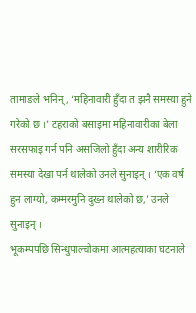तामाङले भनिन्, ‘महिनावारी हुँदा त झनै समस्या हुने गरेको छ ।’ टहराको बसाइमा महिनावारीका बेला सरसफाइ गर्न पनि असजिलो हुँदा अन्य शारीरिक समस्या देखा पर्न थालेको उनले सुनाइन् । ‘एक वर्ष हुन लाग्यो, कम्मरमुनि दुख्न थालेको छ,’ उनले सुनाइन् ।
भूकम्पपछि सिन्धुपाल्चोकमा आत्महत्याका घटनाले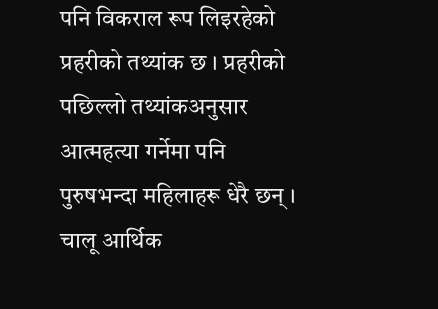पनि विकराल रूप लिइरहेको प्रहरीको तथ्यांक छ । प्रहरीको पछिल्लो तथ्यांकअनुसार आत्महत्या गर्नेमा पनि पुरुषभन्दा महिलाहरू धेरै छन् । चालू आर्थिक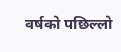वर्षको पछिल्लो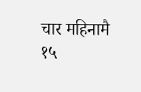चार महिनामै १५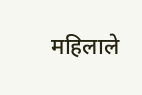महिलाले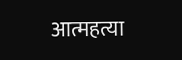आत्महत्या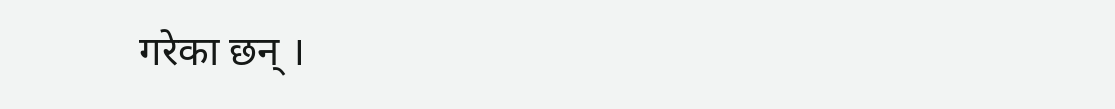गरेका छन् ।